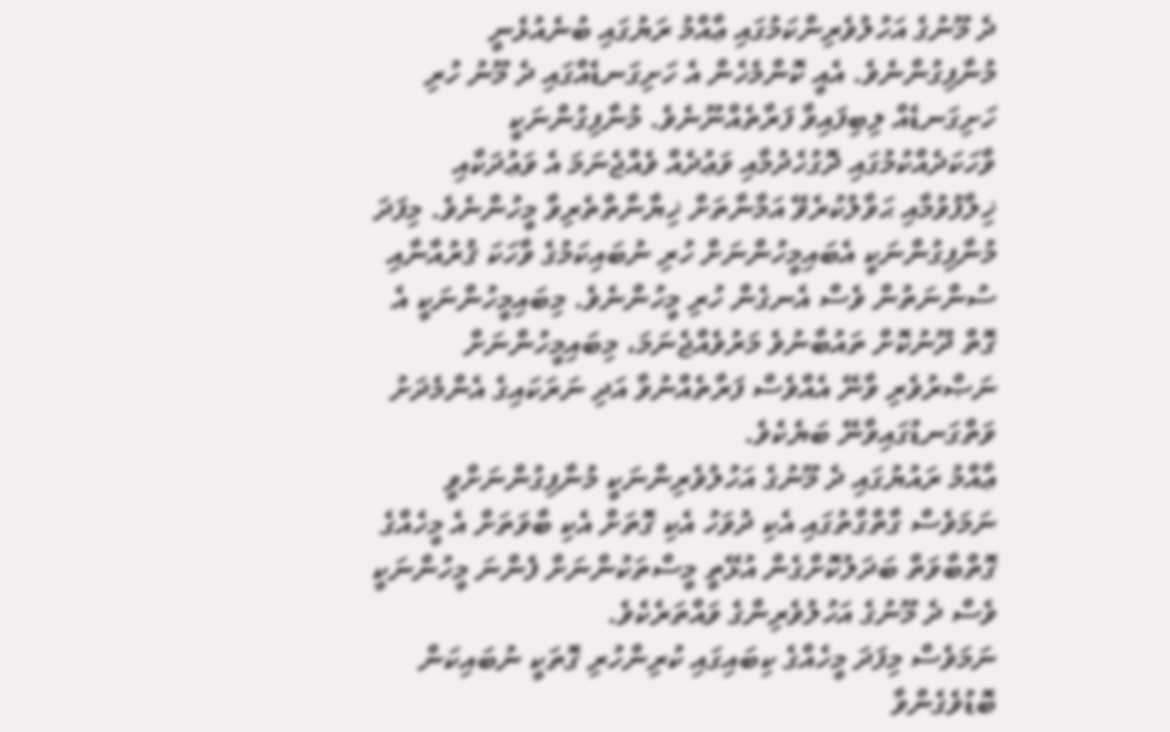ދެ މޫނުގެ އަހުލުވެރިންކަމުގައި ޢާއްމު ރަޔުގައި ބުނެއުޅެނީ މުނާފިގުންނެވެ. އެއީ ކޮންމެހެން އެ ހަށިގަނޑެއްގައި ދެ މޫނު ހުރި ހަށިގަނޑެއް ލިބިފައިވާ ފަރާތެއްނޫނެވެ. މުނާފިގުންނަކީ ވާހަކަދެއްކުމުގައި ދޮގުހެދުމާއި ވަޢުދެއް ވެއްޖެނަމަ އެ ވަޢުދަކާއި ޚިލާފުވުމާއި ޙަވާލުކުރެވޭ އަމާނާތަށް ޚިޔާނާތްތެރިވާ މީހުންނެވެ. މިފަދަ މުނާފިގުންނަކީ އެބައިމީހުންނަށް ހުރި ނުބައިކަމުގެ ވާހަކަ ޤުރުއާނާއި ސުންނަތުން ވެސް އެނގެން ހުރި މީހުންނެވެ. މިބައިމީހުންނަކީ އެ ގޮތް ދޫނުކޮށް ތައުބާނުވެ މަރުވެއްޖެނަމަ، މިބައިމީހުންނަށް ނަޞްރުވެރި ވާނޭ އެއްވެސް ފަރާތެއްނުވާ އަދި ނަރަކައިގެ އެންމެދަށު ވަތްގަނޑުގައިވާނޭ ބަޔެކެވެ.
ޢާއްމު ރައުޔުގައި ދެ މޫނުގެ އަހުލުވެރިންނަކީ މުނާފިގުންނަށްވީ ނަމަވެސް ގާތްގާތުގައި އެކި ދުވަހު އެކި ގޮތަށް އެކި ބާވަތަށް އެ މީހެއްގެ ގޮތްބާވަތް ބަދަލުކޮށްގެން އުޅޭތީ މީސްތަކުންނަށް ފެންނަ މީހުންނަކީ ވެސް ދެ މޫނުގެ އަހުލުވެރިންގެ ވައްތަރެކެވެ.
ނަމަވެސް މިފަދަ މީހެއްގެ ކިބައިގައި ކުރިންހުރި ގޮތަކީ ނުބައިކަން ބޮޑުވެގެންވާ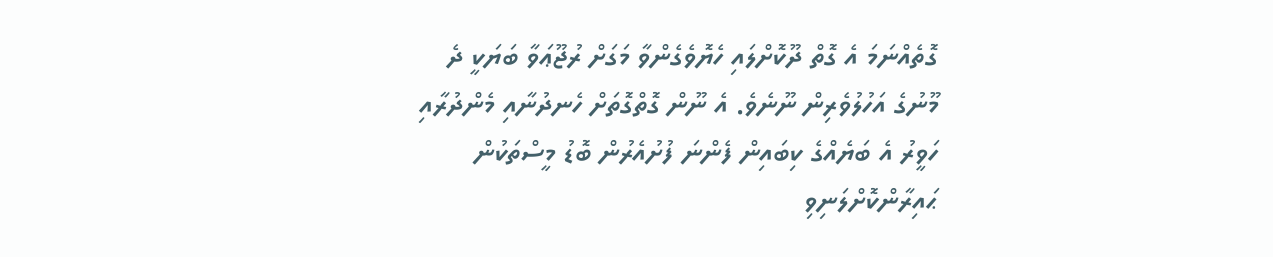ގޮތެއްނަމަ އެ ގޮތް ދޫކޮށްލައި ހެޔޮވެގެންވާ މަގަށް ރުޖޫޢަވާ ބަޔަކީ ދެ މޫނުގެ އަހުލުވެރިން ނޫނެވެ. އެ ނޫން ގޮތްގޮތަށް ހެނދުނާއި މެންދުރާއި ހަވީރު އެ ބަޔެއްގެ ކިބައިން ފެންނަ ފުށުއެރުން ބޮޑު މީސްތަކުން ޙައިރާންކޮށްލަނިވި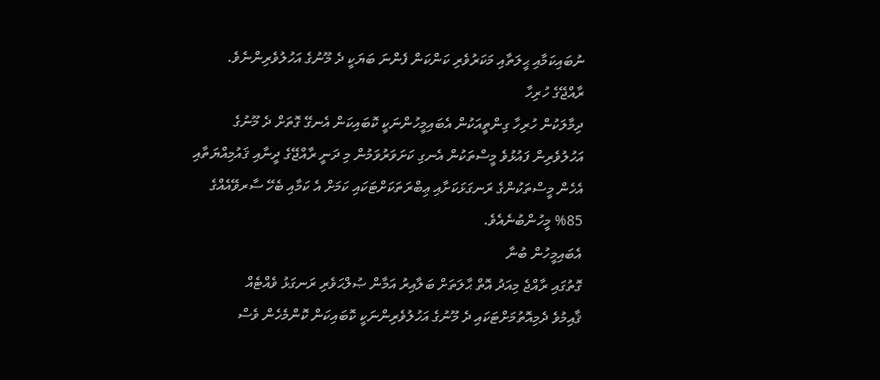ނުބައިކަމާއި ޙީލަތާއި މަކަރުވެރި ކަންކަން ފެންނަ ބަޔަކީ ދެ މޫނުގެ އަހުލުވެރިންނެވެ.
ރާއްޖޭގެ ހުރިހާ
ދިމާލަކުން ހުރިހާ ގިންތީއަކުން އެބައިމީހުންނަކީ ކޮބައިކަން އެނގޭ ގޮތަށް ދެ މޫނުގެ
އަހުލުވެރިން ފައުޅުވެ މީސްތަކުން އެނގި ކަށަވަރުވަމުން މި ދަނީ ރާއްޖޭގެ ދީނާއި ޤައުމިއްޔަތާއި
އެހެން މީސްތަކުންގެ ރަނގަޅަކަށާއި ޢިބްރަތަކަށްޓަކައި ކަމަށް އެ ކަމާއި ބެހޭ ސާރވޭއެއްގެ
%85 މީހުންބުނެއެވެ.
އެބައިމީހުން ބުނާ
ގޮތުގައި ރާއްޖެ މިއަދު އޮތް ޙާލަތަށް ބަލާއިރު އަމާން ޞުލްޙަވެރި ރަނގަޅު ވެއްޓެއް
ޤާއިމުވެ ދެމިއޮތުމަށްޓަކައި ދެ މޫނުގެ އަހުލުވެރިންނަކީ ކޮބައިކަން ކޮންމެހެން ވެސް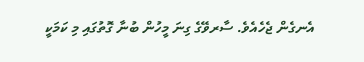އެނގެން ޖެހެއެވެ. ސާރވޭގެ ގިނަ މީހުން ބުނާ ގޮތުގައި މި ކަމަކީ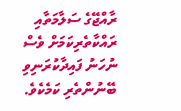ރާއްޖޭގެ ސަލާމަތާއި
ރައްކާތެރިކަމަށް ވެސް ނުހަނު ފައިދާކުރަނިވި ބޭނުންތެރި ކަމެކެވެ.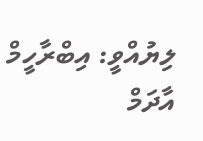ލިޔުއްވީ: އިބްރާހީމް އާދަމް